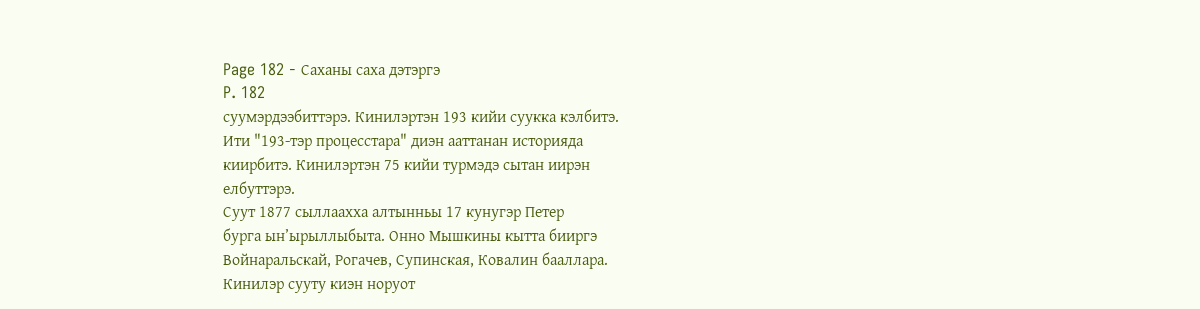Page 182 - Саханы саха дэтэргэ
P. 182
суумэрдээбиттэрэ. Кинилэртэн 193 кийи суукка кэлбитэ.
Ити "193-тэр процесстара" диэн ааттанан историяда
киирбитэ. Кинилэртэн 75 кийи турмэдэ сытан иирэн
елбуттэрэ.
Суут 1877 сыллаахха алтынньы 17 кунугэр Петер
бурга ын’ырыллыбыта. Онно Мышкины кытта бииргэ
Войнаральскай, Рогачев, Супинская, Ковалин бааллара.
Кинилэр сууту киэн норуот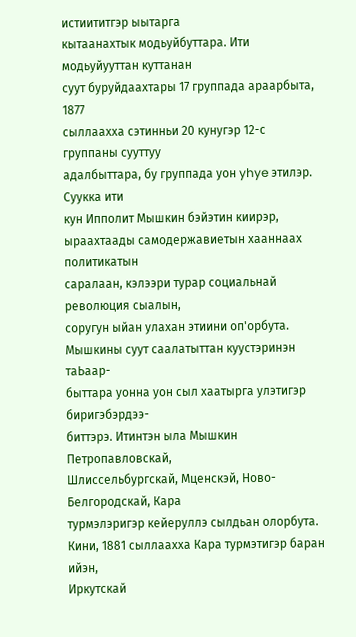истиититгэр ыытарга
кытаанахтык модьуйбуттара. Ити модьуйууттан куттанан
суут буруйдаахтары 17 группада араарбыта, 1877
сыллаахха сэтинньи 20 кунугэр 12-с группаны сууттуу
адалбыттара, бу группада уон yhye этилэр. Суукка ити
кун Ипполит Мышкин бэйэтин киирэр,
ыраахтаады самодержавиетын хааннаах политикатын
саралаан, кэлээри турар социальнай революция сыалын,
соругун ыйан улахан этиини оп'орбута.
Мышкины суут саалатыттан куустэринэн таЬаар-
быттара уонна уон сыл хаатырга улэтигэр биригэбэрдээ-
биттэрэ. Итинтэн ыла Мышкин Петропавловскай,
Шлиссельбургскай, Мценскэй, Ново-Белгородскай, Кара
турмэлэригэр кейеруллэ сылдьан олорбута.
Кини, 1881 сыллаахха Кара турмэтигэр баран ийэн,
Иркутскай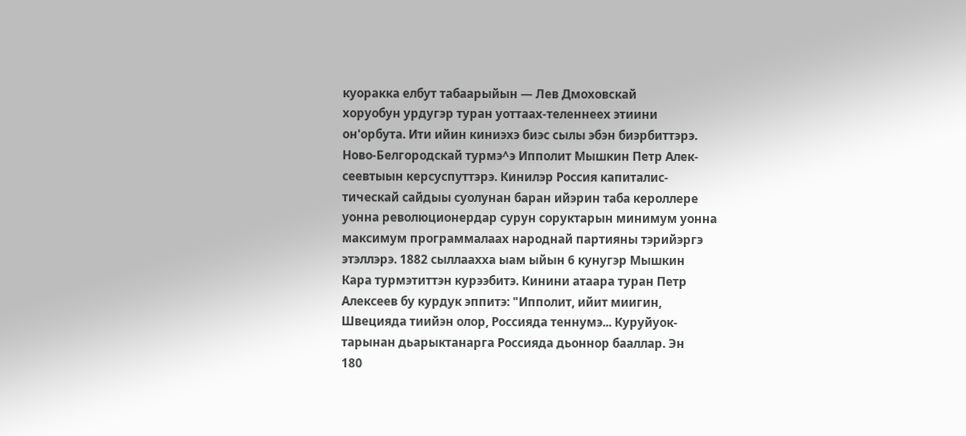куоракка елбут табаарыйын — Лев Дмоховскай
хоруобун урдугэр туран уоттаах-теленнеех этиини
он'орбута. Ити ийин киниэхэ биэс сылы эбэн биэрбиттэрэ.
Ново-Белгородскай турмэ^э Ипполит Мышкин Петр Алек-
сеевтыын керсуспуттэрэ. Кинилэр Россия капиталис-
тическай сайдыы суолунан баран ийэрин таба кероллере
уонна революционердар сурун соруктарын минимум уонна
максимум программалаах народнай партияны тэрийэргэ
этэллэрэ. 1882 сыллаахха ыам ыйын 6 кунугэр Мышкин
Кара турмэтиттэн курээбитэ. Кинини атаара туран Петр
Алексеев бу курдук эппитэ: "Ипполит, ийит миигин,
Швецияда тиийэн олор, Россияда теннумэ... Куруйуок-
тарынан дьарыктанарга Россияда дьоннор бааллар. Эн
180